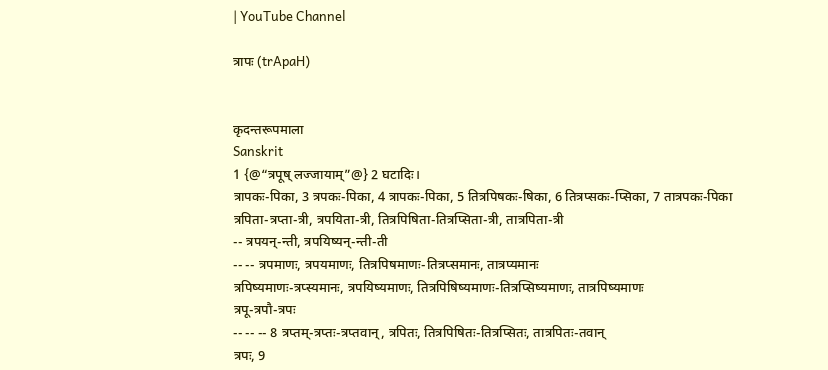| YouTube Channel

त्रापः (trApaH)


कृदन्तरूपमाला
Sanskrit
1 {@“त्रपूष् लज्जायाम्”@} 2 घटादिः।
त्रापकः-पिका, 3 त्रपकः-पिका, 4 त्रापकः-पिका, 5 तित्रपिषकः-षिका, 6 तित्रप्सकः-प्सिका, 7 तात्रपकः-पिका
त्रपिता-त्रप्ता-त्री, त्रपयिता-त्री, तित्रपिषिता-तित्रप्सिता-त्री, तात्रपिता-त्री
-- त्रपयन्-न्ती, त्रपयिष्यन्-न्ती-ती
-- -- त्रपमाणः, त्रपयमाणः, तित्रपिषमाणः-तित्रप्समानः, तात्रप्यमानः
त्रपिष्यमाणः-त्रप्स्यमानः, त्रपयिष्यमाणः, तित्रपिषिष्यमाणः-तित्रप्सिष्यमाणः, तात्रपिष्यमाणः
त्रपू-त्रपौ-त्रपः
-- -- -- 8 त्रप्तम्-त्रप्तः-त्रप्तवान्, त्रपितः, तित्रपिषितः-तित्रप्सितः, तात्रपितः-तवान्
त्रपः, 9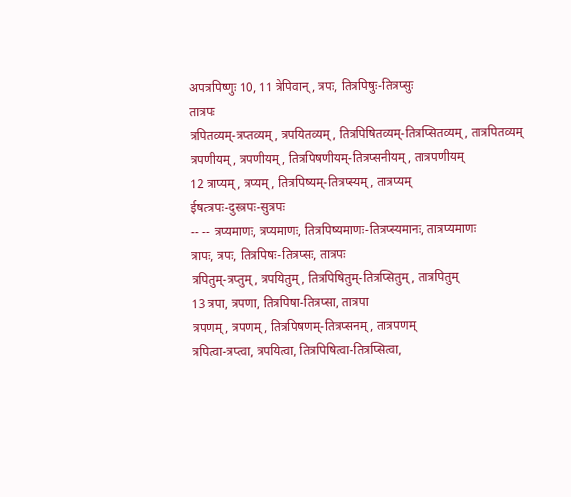अपत्रपिष्णुः 10, 11 त्रेपिवान्, त्रपः, तित्रपिषुः-तित्रप्सुः
तात्रपः
त्रपितव्यम्-त्रप्तव्यम्, त्रपयितव्यम्, तित्रपिषितव्यम्-तित्रप्सितव्यम्, तात्रपितव्यम्
त्रपणीयम्, त्रपणीयम्, तित्रपिषणीयम्-तित्रप्सनीयम्, तात्रपणीयम्
12 त्राप्यम्, त्रप्यम्, तित्रपिष्यम्-तित्रप्स्यम्, तात्रप्यम्
ईषत्त्रपः-दुस्त्रपः-सुत्रपः
-- -- त्रप्यमाणः, त्रप्यमाणः, तित्रपिष्यमाणः-तित्रप्स्यमानः, तात्रप्यमाणः
त्रापः, त्रपः, तित्रपिषः-तित्रप्सः, तात्रपः
त्रपितुम्-त्रप्तुम्, त्रपयितुम्, तित्रपिषितुम्-तित्रप्सितुम्, तात्रपितुम्
13 त्रपा, त्रपणा, तित्रपिषा-तित्रप्सा, तात्रपा
त्रपणम्, त्रपणम्, तित्रपिषणम्-तित्रप्सनम्, तात्रपणम्
त्रपित्वा-त्रप्त्वा, त्रपयित्वा, तित्रपिषित्वा-तित्रप्सित्वा,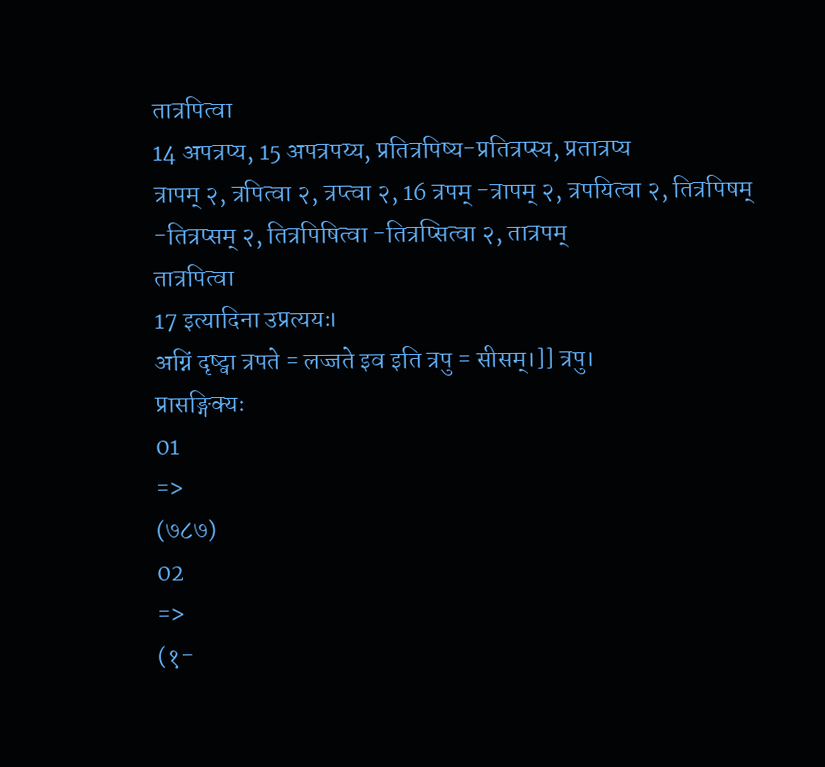तात्रपित्वा
14 अपत्रप्य, 15 अपत्रपय्य, प्रतित्रपिष्य-प्रतित्रप्स्य, प्रतात्रप्य
त्रापम् २, त्रपित्वा २, त्रप्त्वा २, 16 त्रपम् -त्रापम् २, त्रपयित्वा २, तित्रपिषम् -तित्रप्सम् २, तित्रपिषित्वा -तित्रप्सित्वा २, तात्रपम्
तात्रपित्वा
17 इत्यादिना उप्रत्ययः।
अग्निं दृष्ट्वा त्रपते = लज्जते इव इति त्रपु = सीसम्।]] त्रपु।
प्रासङ्गिक्यः
01
=>
(७८७)
02
=>
(१-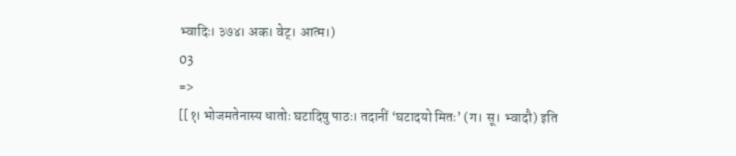भ्वादिः। ३७४। अक। वेट्। आत्म।)
03
=>
[[१। भोजमतेनास्य धातोः घटादिषु पाठः। तदानीं ‘घटादयो मितः’ (ग। सू। भ्वादौ) इति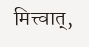मित्त्वात्,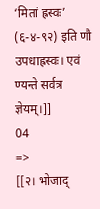‘मितां ह्रस्वः’ (६-४-९२) इति णौ उपधाह्रस्वः। एवं ण्यन्ते सर्वत्र ज्ञेयम्।]]
04
=>
[[२। भोजाद्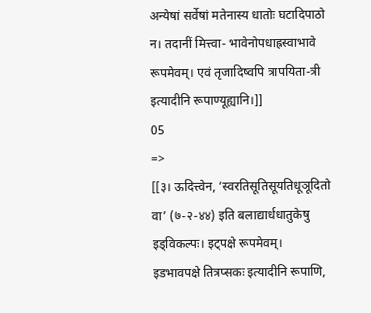अन्येषां सर्वेषां मतेनास्य धातोः घटादिपाठो न। तदानीं मित्त्वा- भावेनोपधाह्रस्वाभावे रूपमेवम्। एवं तृजादिष्वपि त्रापयिता-त्री इत्यादीनि रूपाण्यूह्यानि।]]
05
=>
[[३। ऊदित्त्वेन, ‘स्वरतिसूतिसूयतिधूञूदितो वा’ (७-२-४४) इति बलाद्यार्धधातुकेषु इड्विकल्पः। इट्पक्षे रूपमेवम्। इडभावपक्षे तित्रप्सकः इत्यादीनि रूपाणि,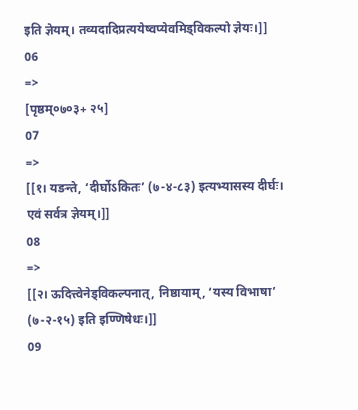इति ज्ञेयम्। तव्यदादिप्रत्ययेष्वप्येवमिड्विकल्पो ज्ञेयः।]]
06
=>
[पृष्ठम्०७०३+ २५]
07
=>
[[१। यङन्ते, ‘दीर्घोऽकितः’ (७-४-८३) इत्यभ्यासस्य दीर्घः। एवं सर्वत्र ज्ञेयम्।]]
08
=>
[[२। ऊदित्त्वेनेड्विकल्पनात्, निष्ठायाम्, ‘यस्य विभाषा’ (७-२-१५) इति इण्णिषेधः।]]
09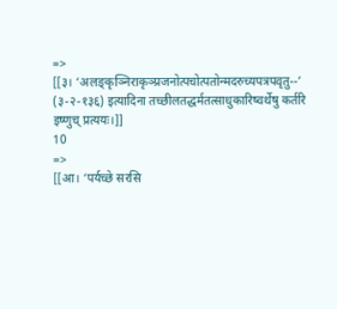=>
[[३। ‘अलङ्कृञ्निराकृञ्प्रजनोत्पचोत्पतोन्मदरुच्यपत्रपवृतु--’ (३-२-१३६) इत्यादिना तच्छीलतद्धर्मतत्साधुकारिष्वर्थेषु कर्तरि इष्णुच् प्रत्ययः।]]
10
=>
[[आ। ‘पर्यच्छे सरसि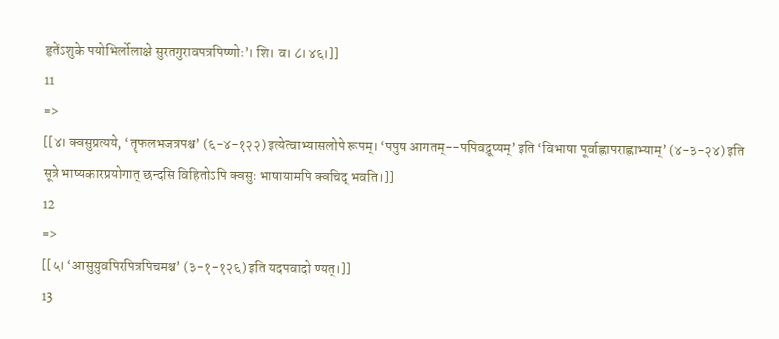हृतेंऽशुके पयोभिर्लोलाक्षे सुरतगुरावपत्रपिष्णोः’। शि। व। ८। ४६।]]
11
=>
[[४। क्वसुप्रत्यये, ‘तॄफलभजत्रपश्च’ (६-४-१२२) इत्येत्वाभ्यासलोपे रूपम्। ‘पपुष आगतम्--पपिवद्रूप्यम्’ इति ‘विभाषा पूर्वाह्णापराह्णाभ्याम्’ (४-३-२४) इति सूत्रे भाष्यकारप्रयोगात् छन्दसि विहितोऽपि क्वसुः भाषायामपि क्वचिद् भवति।]]
12
=>
[[५। ‘आसुयुवपिरपित्रपिचमश्च’ (३-१-१२६) इति यदपवादो ण्यत्।]]
13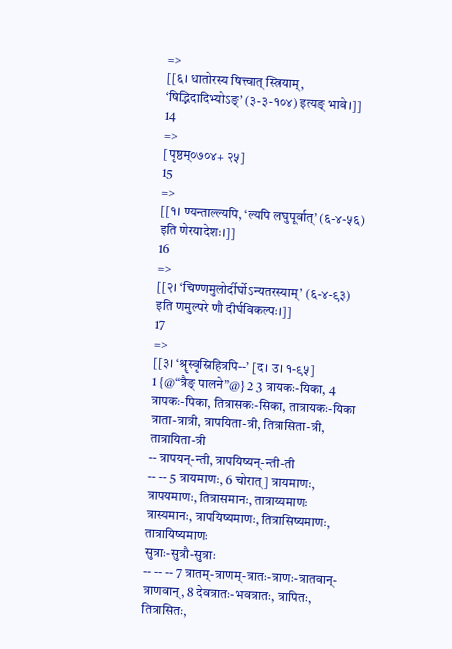=>
[[६। धातोरस्य षित्त्वात् स्त्रियाम्, ‘षिद्भिदादिभ्योऽङ्’ (३-३-१०४) इत्यङ् भावे।]]
14
=>
[पृष्ठम्०७०४+ २५]
15
=>
[[१। ण्यन्ताल्ल्यपि, ‘ल्यपि लघुपूर्वात्’ (६-४-५६) इति णेरयादेशः।]]
16
=>
[[२। ‘चिण्णमुलोर्दीर्घोऽन्यतरस्याम्’ (६-४-९३) इति णमुल्परे णौ दीर्घविकल्पः।]]
17
=>
[[३। ‘श्रॄस्वृस्निहित्रपि--’ [द। उ। १-९५]
1 {@“त्रैङ् पालने”@} 2 3 त्रायकः-यिका, 4 त्रापकः-पिका, तित्रासकः-सिका, तात्रायकः-यिका
त्राता-त्रात्री, त्रापयिता-त्री, तित्रासिता-त्री, तात्रायिता-त्री
-- त्रापयन्-न्ती, त्रापयिष्यन्-न्ती-ती
-- -- 5 त्रायमाणः, 6 चोरात्] त्रायमाणः, त्रापयमाणः, तित्रासमानः, तात्राय्यमाणः
त्रास्यमानः, त्रापयिष्यमाणः, तित्रासिष्यमाणः, तात्रायिष्यमाणः
सुत्राः-सुत्रौ-सुत्राः
-- -- -- 7 त्रातम्-त्राणम्-त्रातः-त्राणः-त्रातवान्-त्राणवान्, 8 देवत्रातः-भवत्रातः, त्रापितः, तित्रासितः,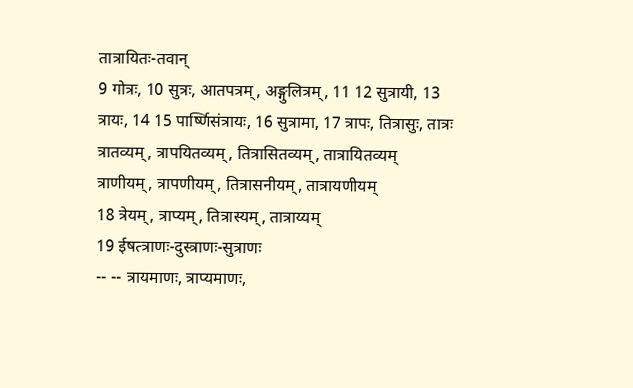तात्रायितः-तवान्
9 गोत्रः, 10 सुत्रः, आतपत्रम्, अङ्गुलित्रम्, 11 12 सुत्रायी, 13 त्रायः, 14 15 पार्ष्णिसंत्रायः, 16 सुत्रामा, 17 त्रापः, तित्रासुः, तात्रः
त्रातव्यम्, त्रापयितव्यम्, तित्रासितव्यम्, तात्रायितव्यम्
त्राणीयम्, त्रापणीयम्, तित्रासनीयम्, तात्रायणीयम्
18 त्रेयम्, त्राप्यम्, तित्रास्यम्, तात्राय्यम्
19 ईषत्त्राणः-दुस्त्राणः-सुत्राणः
-- -- त्रायमाणः, त्राप्यमाणः,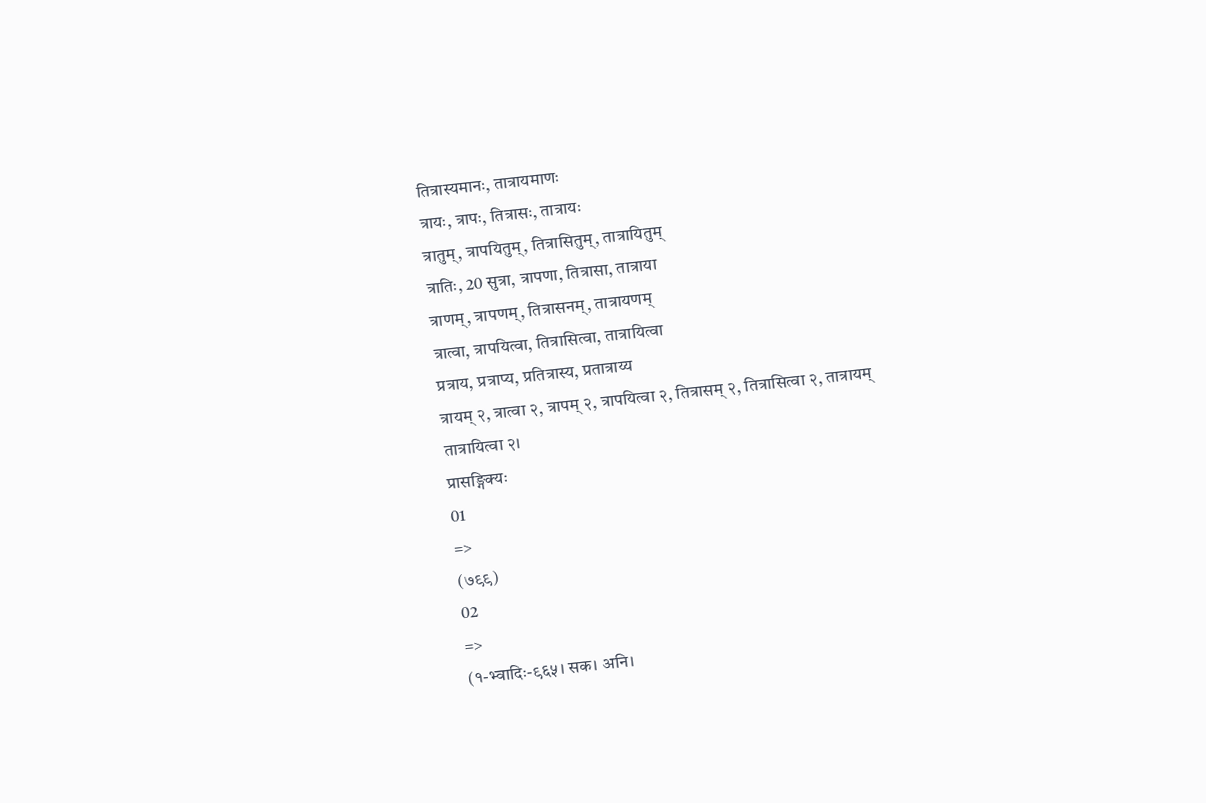तित्रास्यमानः, तात्रायमाणः
त्रायः, त्रापः, तित्रासः, तात्रायः
त्रातुम्, त्रापयितुम्, तित्रासितुम्, तात्रायितुम्
त्रातिः, 20 सुत्रा, त्रापणा, तित्रासा, तात्राया
त्राणम्, त्रापणम्, तित्रासनम्, तात्रायणम्
त्रात्वा, त्रापयित्वा, तित्रासित्वा, तात्रायित्वा
प्रत्राय, प्रत्राप्य, प्रतित्रास्य, प्रतात्राय्य
त्रायम् २, त्रात्वा २, त्रापम् २, त्रापयित्वा २, तित्रासम् २, तित्रासित्वा २, तात्रायम्
तात्रायित्वा २।
प्रासङ्गिक्यः
01
=>
(७९९)
02
=>
(१-भ्वादिः-९६५। सक। अनि।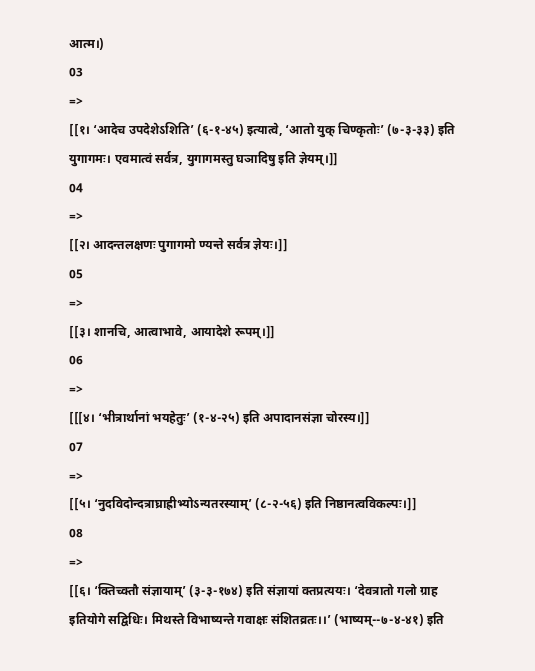आत्म।)
03
=>
[[१। ‘आदेच उपदेशेऽशिति’ (६-१-४५) इत्यात्वे, ‘आतो युक् चिण्कृतोः’ (७-३-३३) इति युगागमः। एवमात्वं सर्वत्र, युगागमस्तु घञादिषु इति ज्ञेयम्।]]
04
=>
[[२। आदन्तलक्षणः पुगागमो ण्यन्ते सर्वत्र ज्ञेयः।]]
05
=>
[[३। शानचि, आत्वाभावे, आयादेशे रूपम्।]]
06
=>
[[[४। ‘भीत्रार्थानां भयहेतुः’ (१-४-२५) इति अपादानसंज्ञा चोरस्य।]]
07
=>
[[५। ‘नुदविदोन्दत्राघ्राह्रीभ्योऽन्यतरस्याम्’ (८-२-५६) इति निष्ठानत्वविकल्पः।]]
08
=>
[[६। ‘क्तिच्क्तौ संज्ञायाम्’ (३-३-१७४) इति संज्ञायां क्तप्रत्ययः। ‘देवत्रातो गलो ग्राह इतियोगे सद्विधिः। मिथस्ते विभाष्यन्ते गवाक्षः संशितव्रतः।।’ (भाष्यम्--७-४-४१) इति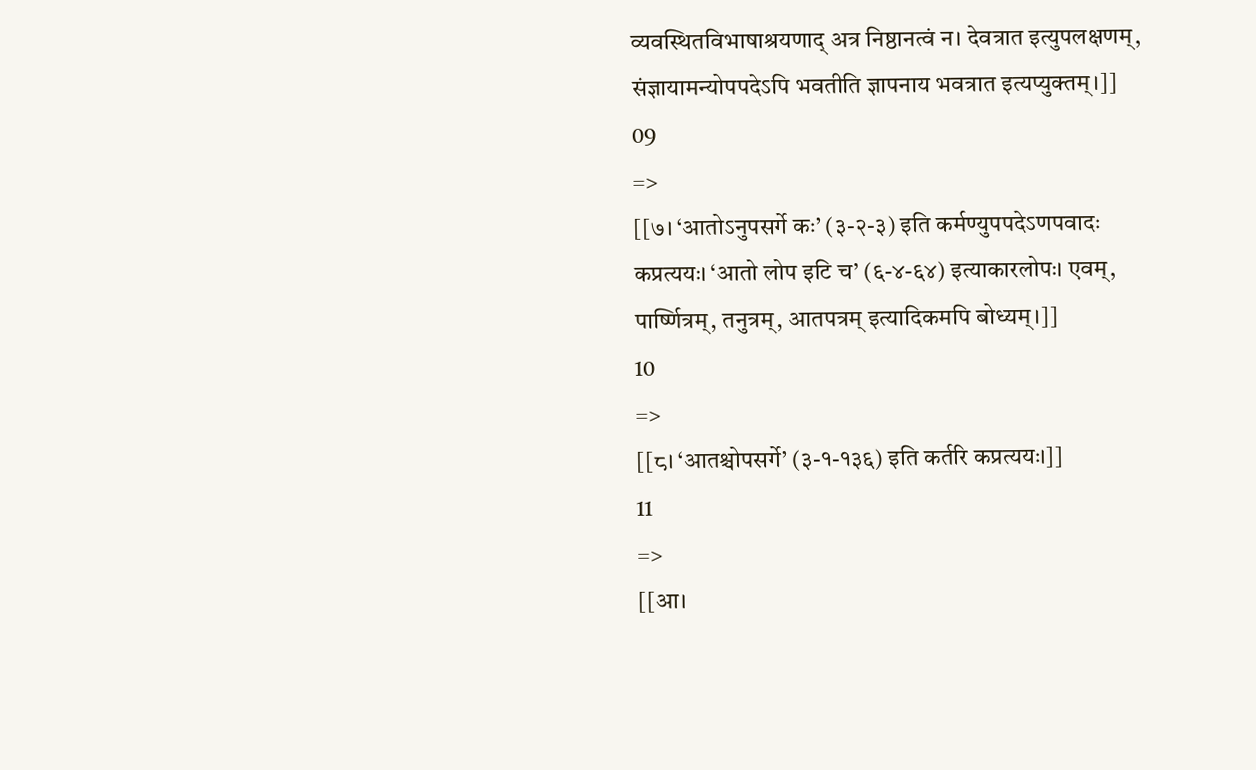व्यवस्थितविभाषाश्रयणाद् अत्र निष्ठानत्वं न। देवत्रात इत्युपलक्षणम्, संज्ञायामन्योपपदेऽपि भवतीति ज्ञापनाय भवत्रात इत्यप्युक्तम्।]]
09
=>
[[७। ‘आतोऽनुपसर्गे कः’ (३-२-३) इति कर्मण्युपपदेऽणपवादः कप्रत्ययः। ‘आतो लोप इटि च’ (६-४-६४) इत्याकारलोपः। एवम्, पार्ष्णित्रम्, तनुत्रम्, आतपत्रम् इत्यादिकमपि बोध्यम्।]]
10
=>
[[८। ‘आतश्चोपसर्गे’ (३-१-१३६) इति कर्तरि कप्रत्ययः।]]
11
=>
[[आ।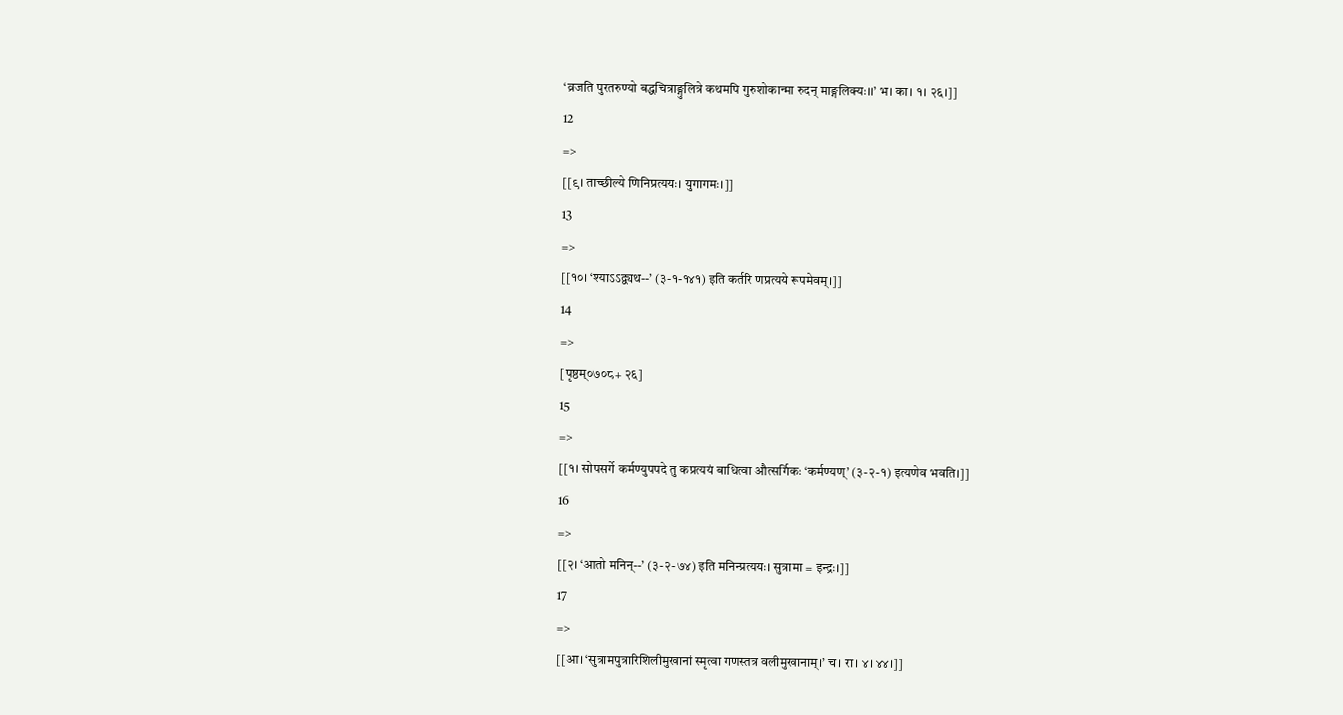‘व्रजति पुरतरुण्यो बद्धचित्राङ्गुलित्रे कथमपि गुरुशोकान्मा रुदन् माङ्गलिक्यः।।’ भ। का। १। २६।]]
12
=>
[[९। ताच्छील्ये णिनिप्रत्ययः। युगागमः।]]
13
=>
[[१०। ‘श्याऽऽद्व्यथ--’ (३-१-१४१) इति कर्तरि णप्रत्यये रूपमेवम्।]]
14
=>
[पृष्ठम्०७०८+ २६]
15
=>
[[१। सोपसर्गे कर्मण्युपपदे तु कप्रत्ययं बाधित्वा औत्सर्गिकः ‘कर्मण्यण्’ (३-२-१) इत्यणेव भवति।]]
16
=>
[[२। ‘आतो मनिन्--’ (३-२-७४) इति मनिन्प्रत्ययः। सुत्रामा = इन्द्रः।]]
17
=>
[[आ। ‘सुत्रामपुत्रारिशिलीमुखानां स्मृत्वा गणस्तत्र वलीमुखानाम्।’ च। रा। ४। ४४।]]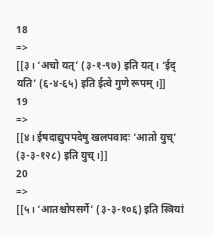18
=>
[[३। ‘अचो यत्’ (३-१-९७) इति यत्। ‘ईद् यति’ (६-४-६५) इति ईत्वे गुणे रूपम्।]]
19
=>
[[४। ईषदाद्युपपदेषु खलपवादः ‘आतो युच्’ (३-३-१२८) इति युच्।]]
20
=>
[[५। ‘आतश्चोपसर्गे’ (३-३-१०६) इति स्त्रियां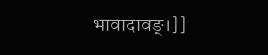भावादावङ्।]]